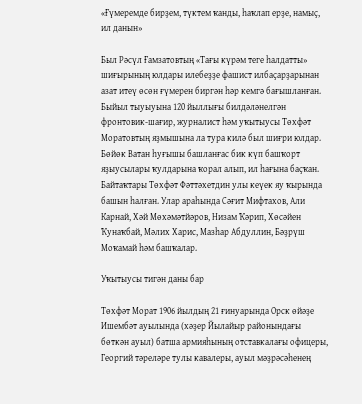«Ғүмеремде бирҙем, түктем ҡанды, һаҡлап ерҙе, намыҫ, ил данын»

Был Рәсүл Ғамзатовтың «Тағы күрәм теге һалдатты» шиғырының юлдары илебеҙҙе фашист илбаҫарҙарынан азат итеү өсөн ғүмерен биргән һәр кемгә бағышланған. Быйыл тыуыуына 120 йыллығы билдәләнелгән фронтовик-шағир, журналист һәм уҡытыусы Төхфәт Моратовтың яҙмышына ла тура килә был шиғри юлдар. Бөйөк Ватан һуғышы башланғас бик күп башҡорт яҙыусылары ҡулдарына ҡорал алып, ил һағына баҫҡан. Байтаҡтары Төхфәт Фәттәхетдин улы кеүек яу ҡырында башын һалған. Улар араһында Сәғит Мифтахов, Али Карнай, Хәй Мөхәмәтйәров, Низам Ҡәрип, Хөсәйен Ҡунаҡбай, Мәлих Харис, Мазһар Абдуллин, Бәҙрүш Моҡамай һәм башҡалар.

Уҡытыусы тигән даны бар

Төхфәт Морат 1906 йылдың 21 ғинуарында Орск өйәҙе Ишембәт ауылында (хәҙер Йылайыр районындағы бөткән ауыл) батша армияһының отставкалағы офицеры, Георгий тәреләре тулы кавалеры, ауыл мәҙрәсәһенең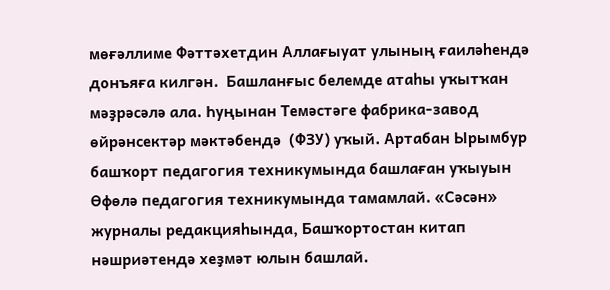мөғәллиме Фәттәхетдин Аллағыуат улының ғаиләһендә донъяға килгән.  Башланғыс белемде атаһы уҡытҡан мәҙрәсәлә ала. Һуңынан Темәстәге фабрика-завод өйрәнсектәр мәктәбендә  (ФЗУ) уҡый. Артабан Ырымбур башҡорт педагогия техникумында башлаған уҡыуын Өфөлә педагогия техникумында тамамлай. «Сәсән» журналы редакцияһында, Башҡортостан китап нәшриәтендә хеҙмәт юлын башлай.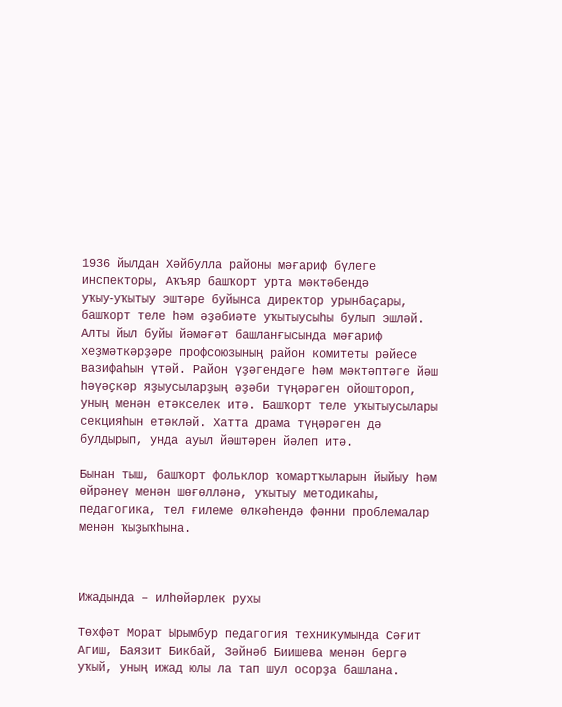1936 йылдан Хәйбулла районы мәғариф бүлеге инспекторы, Аҡъяр башҡорт урта мәктәбендә уҡыу‑уҡытыу эштәре буйынса директор урынбаҫары, башҡорт теле һәм әҙәбиәте уҡытыусыһы булып эшләй. Алты йыл буйы йәмәғәт башланғысында мәғариф хеҙмәткәрҙәре профсоюзының район комитеты рәйесе вазифаһын үтәй. Район үҙәгендәге һәм мәктәптәге йәш һәүәҫкәр яҙыусыларҙың әҙәби түңәрәген ойоштороп, уның менән етәкселек итә. Башҡорт теле уҡытыусылары секцияһын етәкләй. Хатта драма түңәрәген дә булдырып, унда ауыл йәштәрен йәлеп итә.

Бынан тыш, башҡорт фольклор ҡомартҡыларын йыйыу һәм өйрәнеү менән шөғөлләнә, уҡытыу методикаһы, педагогика, тел ғилеме өлкәһендә фәнни проблемалар менән ҡыҙыҡһына.



Ижадында – илһөйәрлек рухы

Төхфәт Морат Ырымбур педагогия техникумында Сәғит Агиш, Баязит Бикбай, Зәйнәб Биишева менән бергә уҡый, уның ижад юлы ла тап шул осорҙа башлана.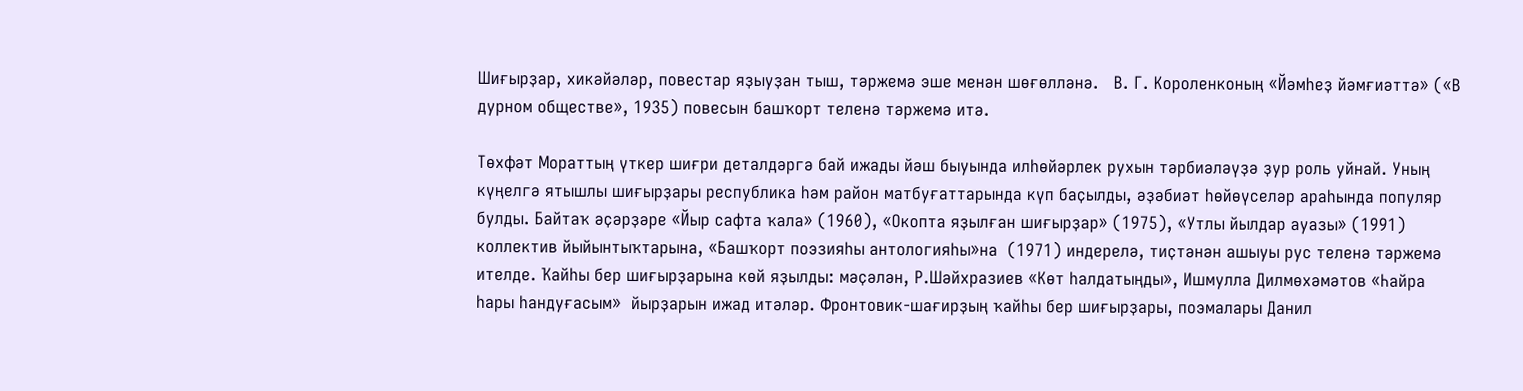Шиғырҙар, хикәйәләр, повестар яҙыуҙан тыш, тәржемә эше менән шөғөлләнә.   В. Г. Короленконың «Йәмһеҙ йәмғиәттә» («В дурном обществе», 1935) повесын башҡорт теленә тәржемә итә.

Төхфәт Мораттың үткер шиғри деталдәргә бай ижады йәш быуында илһөйәрлек рухын тәрбиәләүҙә ҙур роль уйнай. Уның күңелгә ятышлы шиғырҙары республика һәм район матбуғаттарында күп баҫылды, әҙәбиәт һөйөүселәр араһында популяр булды. Байтаҡ әҫәрҙәре «Йыр сафта ҡала» (1960), «Окопта яҙылған шиғырҙар» (1975), «Утлы йылдар ауазы» (1991) коллектив йыйынтыҡтарына, «Башҡорт поэзияһы антологияһы»на  (1971) индерелә, тиҫтәнән ашыуы рус теленә тәржемә ителде. Ҡайһы бер шиғырҙарына көй яҙылды: мәҫәлән, Р.Шәйхразиев «Көт һалдатыңды», Ишмулла Дилмөхәмәтов «Һайра һары һандуғасым»  йырҙарын ижад итәләр. Фронтовик-шағирҙың ҡайһы бер шиғырҙары, поэмалары Данил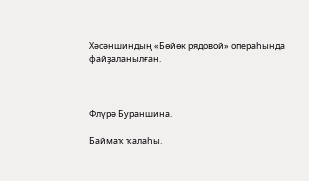Хәсәншиндың «Бөйөк рядовой» операһында файҙаланылған.



Флүрә Бураншина.

Баймаҡ ҡалаһы.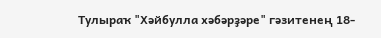Тулыраҡ "Хәйбулла хәбәрҙәре" гәзитенең 18-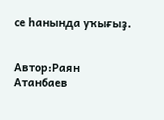се һанында уҡығыҙ.


Автор:Раян Атанбаев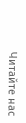Читайте нас